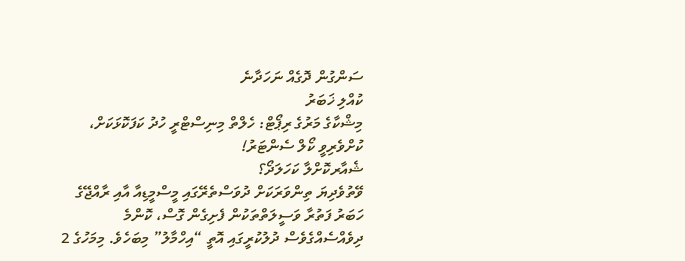ސަންގުން ދޮގެއް ނަހަދާނެ
ކުއްލި ޚަބަރު
މިޝްކާގެ މަރުގެ ރިޕޯޓް: ހެލްތް މިނިސްޓްރީ ހުދު ކަފަކޮޅަކަށް، ކުށްވެރިވީ ކޯލް ސެންޓަރު!
ޝެއާރކޮށްލާ ކަހަލަދޯ؟
ވޭތުވެދިޔަ ތިންވަރަކަށް ދުވަސްތެރޭގައި މީސްމީޑިއާ އާއި ރާއްޖޭގެ ހަބަރު ފަތުރާ ވަސީލަތްތަކުން ފެށިގެން ގޮސް، ކޮންމެ ދިވެއްސެއްގެވެސް ދުލުކުރީގައި އޮތީ “އިހްމާލު” މިބަހެވެ. މިމަހުގެ 2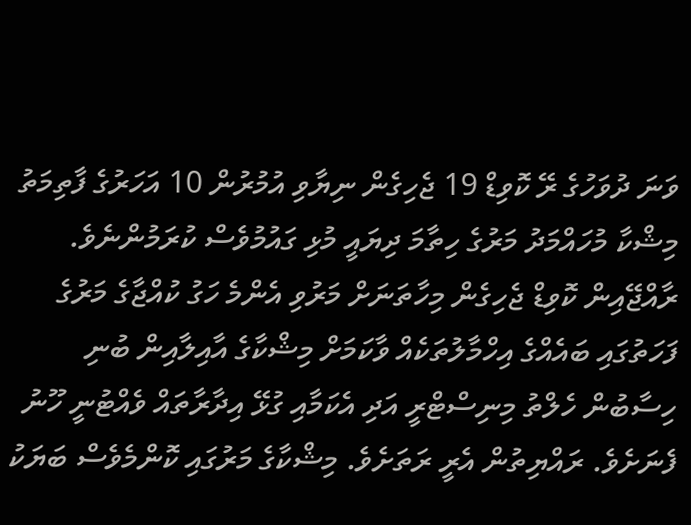ވަނަ ދުވަހުގެ ރޭ ކޮވިޑް 19 ޖެހިގެން ނިޔާވި އުމުރުން 10 އަހަރުގެ ފާތިމަތު މިޝްކާ މުހައްމަދު މަރުގެ ހިތާމަ ދިޔައީ މުޅި ގައުމުވެސް ކުރަމުންނެވެ. ރާއްޖޭއިން ކޮވިޑް ޖެހިގެން މިހާތަނަށް މަރުވި އެންމެ ހަގު ކުއްޖާގެ މަރުގެ ފަހަތުގައި ބައެއްގެ އިހްމާލުތަކެއް ވާކަމަށް މިޝްކާގެ އާއިލާއިން ބުނި ހިސާބުން ހެލްތު މިނިސްޓްރީ އަދި އެކަމާއި ގުޅޭ އިދާރާތައް ވެއްޓުނީ ހޫނު ފެނަށެވެ. ރައްޔިތުން އެރީ ރަތަށެވެ. މިޝްކާގެ މަރުގައި ކޮންމެވެސް ބަޔަކު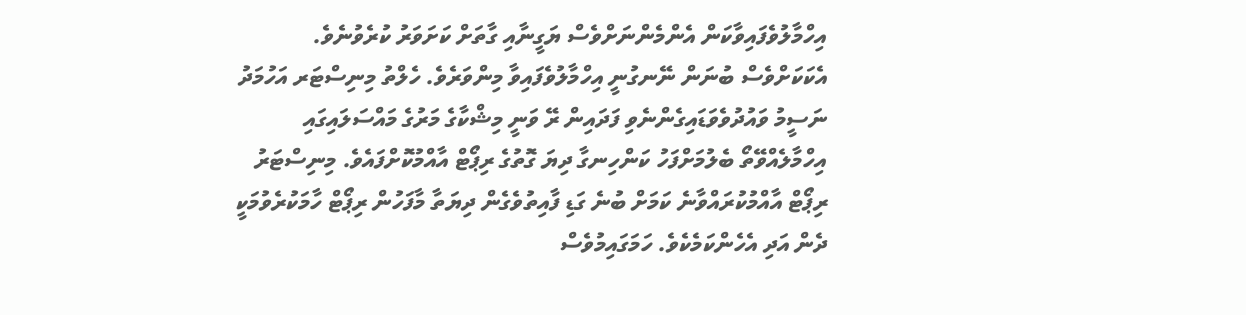އިހްމާލުވެފައިވާކަން އެންމެންނަށްވެސް ޔަގީނާއި ގާތަށް ކަށަވަރު ކުރެވުނެވެ. އެކަކަށްވެސް ބުނަން ނޭނގުނީ އިހްމާލުވެފައިވާ މިންވަރެވެ. ހެލްތު މިނިސްޓަރ އަހުމަދު ނަސީމު ވައުދުވެވަޑައިގެންނެވި ފަދައިން ރޭ ވަނީ މިޝްކާގެ މަރުގެ މައްސަލައިގައި އިހްމާލެއްވޭތޯ ބެލުމަށްފަހު ކަންހިނގާ ދިޔަ ގޮތުގެ ރިޕޯޓް އާއްމުކޮށްފައެވެ. މިނިސްޓަރު ރިޕޯޓް އާއްމުކުރައްވާނެ ކަމަށް ބުނެ ގަޑި ފާއިތުވެގެން ދިޔަތާ މާފަހުން ރިޕޯޓް ހާމަކުރެވުމަކީ ދެން އަދި އެހެންކަމެކެވެ. ހަމަގައިމުވެސް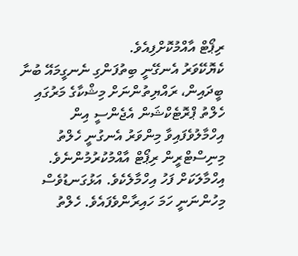ރިޕޯޓް އާއްމުކޮށްފިއެވެ.
ކެޔޮކޭވަރު އެނގޭނީ ބިތުފަންގި ނެނގީމައޭ ބުނާ ބީދައިން، ރައްޔިތުންނަށް މިޝްކާގެ މަރުގައި ހެލްތު ޕްރޮޓެކްޝަން އެޖެންސީ އިން އިހްމާލުވެފައިވާ މިންވަރު އެނގުނީ ހެލްތު މިނިސްޓްރީން ރިޕޯޓް އާއްމުކުރުމުންނެވެ. އިހްމާލަކަށް ފަހު އިހްމާލެކެވެ. އަޅުގަނޑުވެސް މިހުންނަނީ ހަމަ ހައިރާންވެފައެވެ. ހެލްތު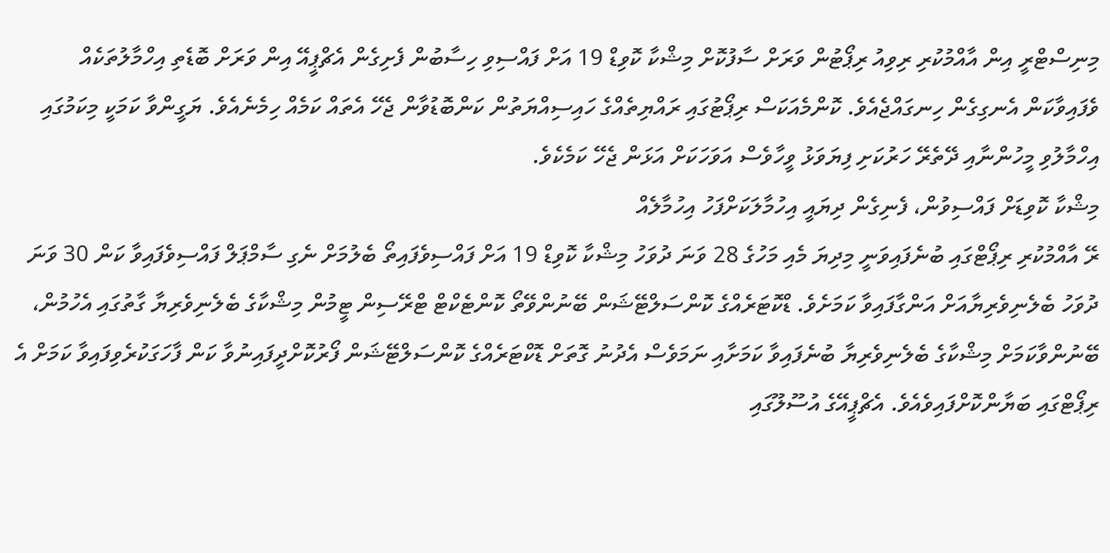މިނިސްޓްރީ އިން އާއްމުކުރި ރިވިއު ރިޕޯޓުން ވަރަށް ސާފުކޮށް މިޝްކާ ކޮވިޑް 19 އަށް ފައްސިވި ހިސާބުން ފެށިގެން އެޗްޕީއޭ އިން ވަރަށް ބޮޑެތި އިހްމާލުތަކެއް ވެފައިވާކަން އެނގިގެން ހިނގައްޖެއެވެ. ކޮންމެއަކަސް ރިޕޯޓުގައި ރައްޔިތެއްގެ ހައިސިއްޔަތުން ކަންބޮޑުވާން ޖެހޭ އެތައް ކަމެއް ހިމެނެއެވެ. ޔަގީންވާ ކަމަކީ މިކަމުގައި އިހްމާލުވި މީހުންނާއި ދޭތެރޭ ހަރުކަށި ފިޔަވަޅު ވީހާވެސް އަވަހަކަށް އަޅަން ޖެހޭ ކަމެކެވެ.
މިޝްކާ ކޮވިޑަށް ފައްސިވުން، ފެނިގެން ދިޔައީ އިހުމާލަކަށްފަހު އިހުމާލެއް
ރޭ އާއްމުކުރި ރިޕޯޓްގައި ބުނެފައިވަނީ މިދިޔަ މެއި މަހުގެ 28 ވަނަ ދުވަހު މިޝްކާ ކޮވިޑް 19 އަށް ފައްސިވެފައިތޯ ބެލުމަށް ނެގި ސާމްޕަލް ފައްސިވެފައިވާ ކަން 30 ވަނަ ދުވަހު ބެލެނިވެރިޔާއަށް އަންގާފައިވާ ކަމަށެވެ. ޑްކޮޓަރެއްގެ ކޮންސަލްޓޭޝަން ބޭނުންވޭތޯ ކޮންޓެކްޓް ޓްރޭސިން ޓީމުން މިޝްކާގެ ބެލެނިވެރިޔާ ގާތުގައި އެހުމުން، ބޭނުންވާކަމަށް މިޝްކާގެ ބެލެނިވެރިޔާ ބުނެފައިވާ ކަމަށާއި ނަމަވެސް އެދުނު ގޮތަށް ޑޮކްޓަރެއްގެ ކޮންސަލްޓޭޝަން ފޯރުކޮށްދީފައިނުވާ ކަން ފާހަގަކުރެވިފައިވާ ކަމަށް އެ ރިޕޯޓްގައި ބަޔާންކޮށްފައިވެއެވެ. އެޗްޕީއޭގެ އުސޫލޫގައި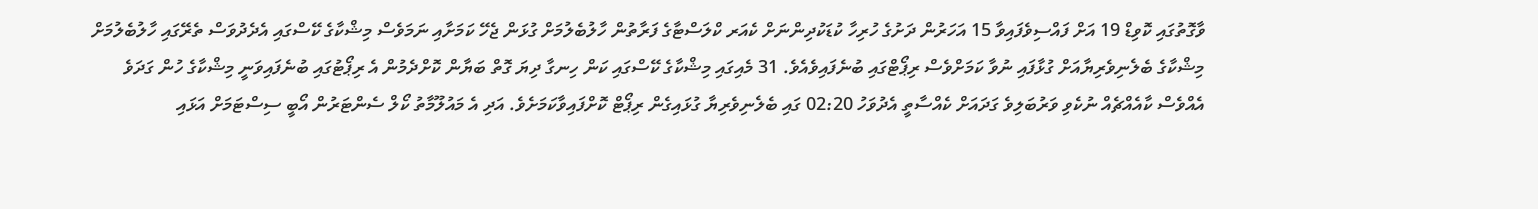ވާގޮތުގައި ކޮވިޑް 19 އަށް ފައްސިވެފައިވާ 15 އަހަރުން ދަށުގެ ހުރިހާ ކުޑަކުދިންނަށް ކެއަރ ކްލަސްޓާގެ ފަރާތުން ހާލުބެލުމަށް ގުޅަން ޖެހޭ ކަމަށާއި ނަމަވެސް މިޝްކާގެ ކޭސްގައި އެދެދުވަސް ތެރޭގައި ހާލުބެލުމަށް މިޝްކާގެ ބެލެނިވެރިޔާއަށް ގުޅާފައި ނުވާ ކަމަށްވެސް ރިޕޯޓްގައި ބުނެފައިވެއެވެ. 31 މެއިގައި މިޝްކާގެ ކޭސްގައި ކަން ހިނގާ ދިޔަ ގޮތް ބަޔާން ކޮށްދެމުން އެ ރިޕޯޓުގައި ބުނެފައިވަނީ މިޝްކާގެ ހުން ގަދަވެ އެއްވެސް ކާއެއްޗެއް ނުކެވި ވަރުބަލިވެ ގަދައަށް ކެއްސާތީ އެދުވަހު 02:20 ގައި ބެލެނިވެރިޔާ ގުޅައިގެން ރިޕޯޓް ކޮށްފައިވާކަމަށެވެ. އަދި އެ މައުލޫމާތު ކޯލް ސެންޓަރުން އޯބީ ސިސްޓަމަށް އަޅައި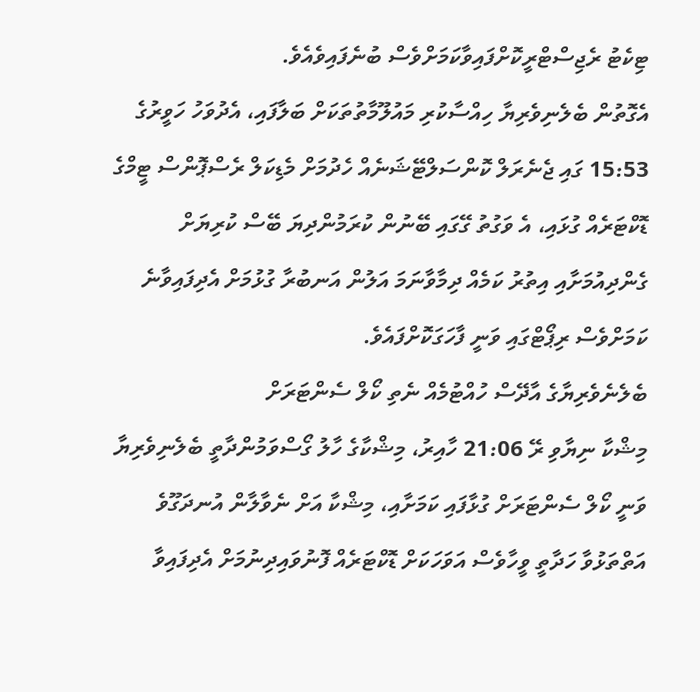ޓިކެޓު ރެޖިސްޓްރީކޮށްފައިވާކަމަށްވެސް ބުނެފައިވެއެވެ.
އެގޮތުން ބެލެނިވެރިޔާ ހިއްސާކުރި މައުލޫމާތުތަކަށް ބަލާފައި، އެދުވަހު ހަވީރުގެ 15:53 ގައި ޖެނެރަލް ކޮންސަލްޓޭޝަނެއް ހެދުމަށް މެޑިކަލް ރެސްޕޮންސް ޓީމްގެ ޑޮކްޓަރެއް ގުޅައި، އެ ވަގުތު ގޭގައި ބޭނުން ކުރަމުންދިޔަ ބޭސް ކުރިޔަށް ގެންދިއުމަށާއި އިތުރު ކަމެއް ދިމާވާނަމަ އަލުން އަނބުރާ ގުޅުމަށް އެދިފައިވާނެ ކަމަށްވެސް ރިޕޯޓްގައި ވަނީ ފާހަގަކޮށްފައެވެ.
ބެލެނެވެރިޔާގެ އާދޭސް ހުއްޓުމެއް ނެތި ކޯލް ސެންޓަރަށް
މިޝްކާ ނިޔާވި ރޭ 21:06 ހާއިރު، މިޝްކާގެ ހާލު ގޯސްވަމުންދާތީ ބެލެނިވެރިޔާ ވަނީ ކޯލް ސެންޓަރަށް ގުޅާފައި ކަމަށާއި، މިޝްކާ އަށް ނެވާލާން އުނދަގޫވެ އަތްތަޅުވާ ހަދާތީ ވީހާވެސް އަވަހަކަށް ޑޮކްޓަރެއް ފޮނުވައިދިނުމަށް އެދިފައިވާ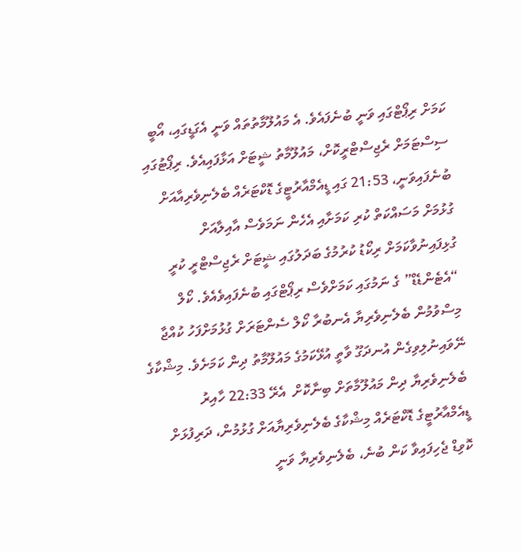ކަމަށް ރިޕޯޓްގައި ވަނީ ބުނެފައެވެ. އެ މައުލޫމާތުތައް ވަނީ އެގަޑީގައި، އޯބީ ސިސްޓަމަށް ރެޖިސްޓްރީކޮށް، މައުލޫމާތު ޝީޓަށް އަޅާފައިއެވެ. ރިޕޯޓުގައި ބުނެފައިވަނީ، 21:53 ގައި ޑީއެމްއާރުޓީގެ ޑޮކްޓަރެއް ބެލެނިވެރިއާއަށް ގުޅުމަށް މަސައްކަތް ކުރި ކަމަށާއި އެހެން ނަމަވެސް އާއިލާއަށް ގުޅިފައިނުވާކަމަށް ރިކޯޑު ކުރުމުގެ ބަދަލުގައި ޝީޓަށް ރެޖިސްޓްރީ ކުރީ “އެޓެންޑެޑް” ގެ ނަމުގައި ކަމަށްވެސް ރިޕޯޓްގައި ބުނެފައިވެއެވެ. ކޯލް މިސްވުމުން ބެލެނިވެރިޔާ އެނބުރާ ކޯލް ސެންޓަރަށް ގުޅުމަށްފަހު ކުއްޖާ ނޭވައިނުލިވިގެން އުނދަގޫ ވާތީ އުޅޭކަމުގެ މައުލޫމާތު ދިން ކަމަށެވެ. މިޝްކާގެ ބެލެނިވެރިޔާ ދިން މައުލޫމާތަށް ބިނާކޮށް  އެރޭ 22:33 ހާއިރު ޑީއެމްއާރުޓީގެ ޑޮކްޓަރެއް މިޝްކާގެ ބެލެނިވެރިޔާއަށް ގުޅުމުން، ދަރިފުޅަށް ކޮވިޑް ޖެހިފައިވާ ކަން ބުނެ، ބެލެނިވެރިޔާ ވަނީ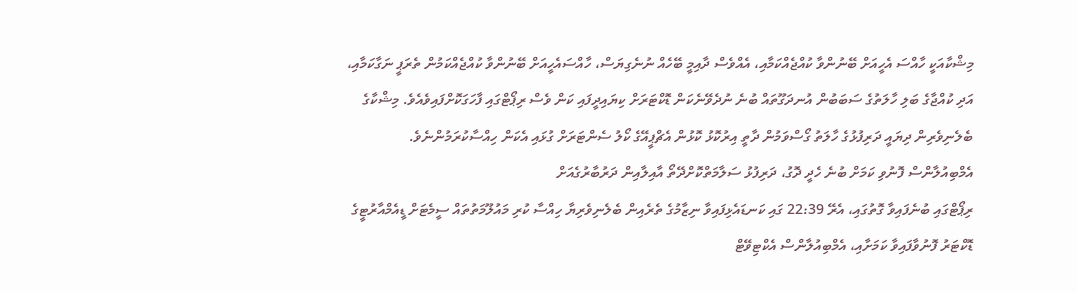މިޝްކާއަކީ ހާއްސަ އެހީއަށް ބޭނުންވާ ކުއްޖެއްކަމާއި، އެއްވެސް ދާއިމީ ބޭހެއް ނުނެގިޔަސް، ހާއްސައެހީއަށް ބޭނުންވާ ކުއްޖެއްކަމުން ތެރަޕީ ނަގާކަމާއި، އަދި ކުއްޖާގެ ބަލި ހާލަތުގެ ސަބަބުން އުނދަގޫތައް ބުނެ ނުދެވޭނެކަން ޑޮކްޓަރަށް ކިޔައިދީފައި ކަން ވެސް ރިޕޯޓްގައި ފާހަގަކޮށްފައިވެއެވެ. މިޝްކާގެ ބެލެނިވެރިން ދިޔައީ ދަރިފުޅުގެ ހާލަތު ގޯސްވަމުން ދާތީ އިރުކޮޅު ކޮޅުން އެޗްޕީއޭގެ ކޯލު ސެންޓަރަށް ގުޅައި އެކަން ހިއްސާކުރަމުންނެވެ.
އެމްބިއުލާންސް ފޮނުވި ކަމަށް ބުނެ ހެދީ ދޮގު، ދަރިފުޅު ސަލާމަތްކޮށްދޭތޯ އާއިލާއިން ދަރުބާރުގެއަށް
ރިޕޯޓްގައި ބުނެފައިވާ ގޮތުގައި، އެރޭ 22:39 ގައި ކަނޑައެޅިފައިވާ ނިޒާމުގެ ތެރެއިން ބެލެނިވެރިޔާ ހިއްސާ ކުރި މައުލޫމަތުތައް ސީމެޓަށް ޑީއެމްއާރުޓީގެ ޑޮކްޓަރު ފޮނުވާފައިވާ ކަމަށާއި، އެމްބިއުލާންސް އެކްޓިވޭޓް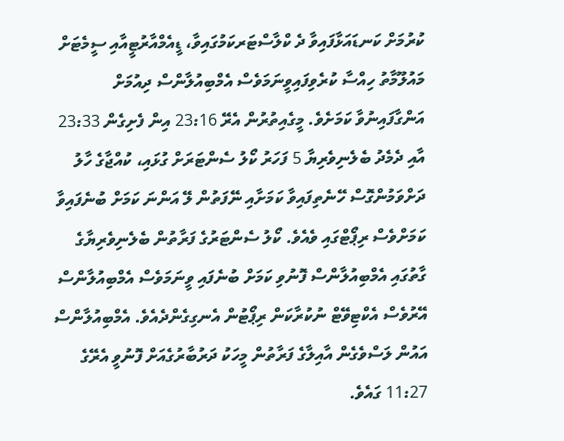ކުރުމަށް ކަނޑައަޅާފައިވާ ދެ ކްލާސްޓަރކަމުގައިވާ، ޑީއެމްއާރުޓީއާއި ސީމެޓަށް މައުލޫމާތު ހިއްސާ ކުރެވިފައިވީނަމަވެސް އެމްބިއުލާންސް ދިއުމަށް އަންގާފައިނުވާ ކަމަށެވެ. މީގެއިތުރުން އެރޭ 23:16 އިން ފެށިގެން 23:33 އާއި ދެމެދު ބެލެނިވެރިޔާ 5 ފަހަރު ކޯލު ސެންޓަރަށް ގުޅައި، ކުއްޖާގެ ހާލު ދަށްވަމުންގޮސް ހޭނެތިފައިވާ ކަމަށާއި ނޭފަތުން ލޭ އަންނަ ކަމަށް ބުނެފައިވާ ކަމަށްވެސް ރިޕޯޓްގައި ވެއެވެ. ކޯލު ސެންޓަރުގެ ފަރާތުން ބެލެނިވެރިޔާގެ ގާތުގައި އެމްބިއުލާންސް ފޮނުވި ކަމަށް ބުނެފައި ވީނަމަވެސް އެމްބިއުލާންސް އޭރުވެސް އެކްޓިވޭޓް ނުކުރާކަން ރިޕޯޓުން އެނގިގެންދެއެވެ. އެމްބިއުލާންސް އައުން ލަސްވެގެން އާއިލާގެ ފަރާތުން މީހަކު ދަރުބާރުގެއަށް ފޮނުވީ އެރޭގެ 11:27 ގައެވެ.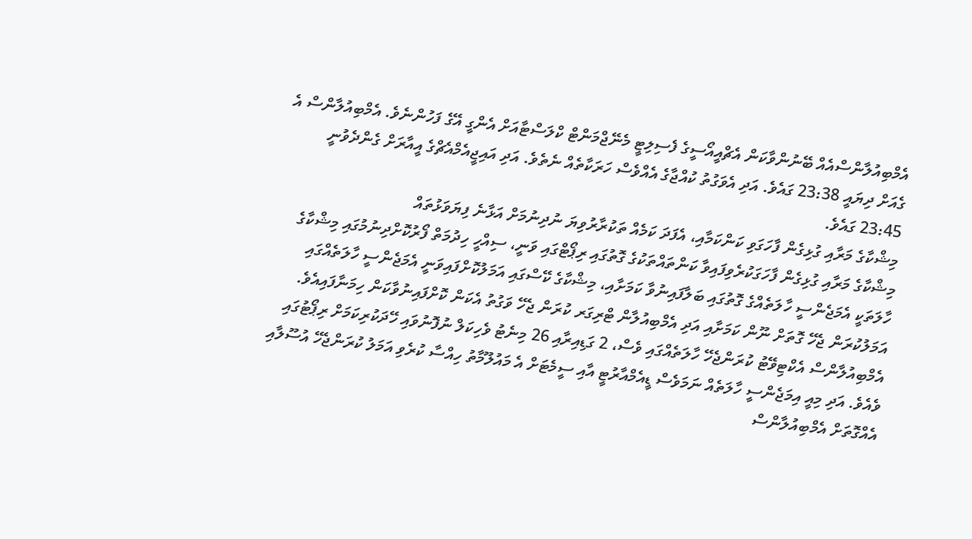އެމްބިއުލާންސްއެއް ބޭނުންވާކަން އެޗްއީއޯސީގެ ފެސިލިޓީ މެނޭޖްމަންޓް ކްލަސްޓާއަށް އެންގީ އޭގެ ފަހުންނެވެ. އެމްބިއުލާންސް އެ ގެއަށް ދިޔައީ 23:38 ގައެވެ. އަދި އެވަގުތު ކުއްޖާގެ އެއްވެސް ހަރަކާތެއް ނެތެވެ. އަދި އައިޖީއެމްއެޗްގެ އީއާރަށް ގެންދެވުނީ 23:45 ގައެވެ.
މިޝްކާގެ މަރާއި ގުޅިގެން ފާހަގަވި ކަންކަމާއި، އެފަދަ ކަމެއް ތަކުރާރުވިޔަ ނުދިނުމަށް އަޅާނެ ފިޔަވަޅުތައް
މިޝްކާގެ މަރާއި ގުޅިގެން ފާހަގަކުރެވިފައިވާ ކަންތައްތަކުގެ ގޮތުގައި ރިޕޯޓްގައި ވަނީ، ސިއްހީ ހިދުމަތް ފޯރުކޮށްދިނުމުގައި މިޝްކާގެ ހާލަތަކީ އެމަޖެންސީ ހާލަތެއްގެ ގޮތުގައި ބަލާފައިނުވާ ކަމަށާއި، މިޝްކާގެ ކޭސްގައި އަމަލުކޮށްފައިވަނީ އެމަޖެންސީ ހާލަތެއްގައި އަމަލުކުރަން ޖެހޭ ގޮތަށް ނޫން ކަމަށާއި އަދި އެމްބިއުލާން ޓްރިގަރ ކުރަން ޖެހޭ ވަގުތު އެކަން ކޮށްފައިނުވާކަން ހިމަނާފައިއެވެ. އެމްބިއުލާންސް އެކްޓިވޭޓު ކުރަންޖެހޭ ހާލަތެއްގައި ވެސް، 2 ގަޑިއިރާއި 26 މިނެޓު ވެހިކަލް ނުފޮނުވައި ހޭދަކުރިކަމަށް ރިޕޯޓުގައި ވެއެވެ. އަދި މިއީ އިމަޖެންސީ ހާލަތެއް ނަމަވެސް ޑީއެމްއާރުޓީ އާއި ސީމެޓަށް އެ މައުލޫމާތު ހިއްސާ ކުރެވި އަމަލު ކުރަންޖެހޭ އުސޫލާއި އެއްގޮތަށް އެމްބިއުލާންސް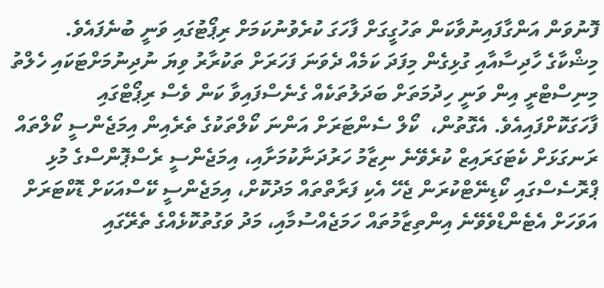ފޮނުވަން އަންގާފައިނުވާކަން ތަހުގީގަށް ފާހަގަ ކުރެވުނުކަމަށް ރިޕޯޓުގައި ވަނީ ބުނެފައެވެ.
މިޝްކާގެ ހާދިސާއާއި ގުޅިގެން މިފަދަ ކަމެއް ދެވަނަ ފަހަރަށް ތަކުރާރު ވިޔަ ނުދިނުމަށްޓަކައި ހެލްތު މިނިސްޓްރީ އިން ވަނީ ހިދުމަތަށް ބަދަލުތަކެއް ގެނެސްފައިވާ ކަން ވެސް ރިޕޯޓްގައި ފާހަގަކޮށްފައިއެވެ. އެގޮތުން،  ކޯލް ސެންޓަރަށް އަންނަ ކޯލްތަކުގެ ތެރެއިން އިމަޖެންސީ ކޯލްތައް ރަނގަޅަށް ކެޓަގަރައިޒް ކުރެވޭނެ ނިޒާމު ހަރުދަނާކުމަށާއި، އިމަޖެންސީ ރެސްޕޮންސްގެ މުޅި ޕްރޮސެސްގައި ކޯޑިނޭޓްކުރަން ޖެހޭ އެކި ފަރާތްތައް މަދުކޮށް، އިމަޖެންސީ ކޭސްއަކަށް ޑޮކްޓަރަށް އަވަހަށް އެޓެންޑްވެވޭނެ އިންތިޒާމުތައް ހަމަޖެއްސުމާއި، މަދު ވަގުތުކޮޅެއްގެ ތެރޭގައި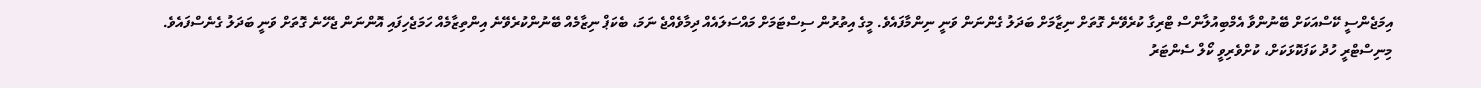އިމަޖެންސީ ކޭސްއަކަށް ބޭނުންވާ އެމްބިއުލާންސް ޓްރިގާ ކުރެވޭނެ ގޮތަށް ނިޒާމަށް ބަދަލު ގެންނަން ވަނީ ނިންމާފައެވެ. މީގެ އިތުރުން ސިސްޓަމަށް މައްސަލައެއް ދިމާވެއްޖެ ނަމަ، ބެކަޕް ނިޒާމެއް ބޭނުންކުރެވޭނެ އިންތިޒާމެއް ހަމަޖެހިފައި އޮންނަން ޖެހޭނެ ގޮތަށް ވަނީ ބަދަލު ގެނެސްފައެވެ.
މިނިސްޓްރީ ހުދު ކަފަކޮޅަކަށް، ކުށްވެރިވީ ކޯލް ސެންޓަރު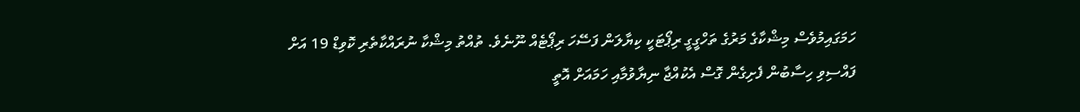ހަމަގައިމުވެސް މިޝްކާގެ މަރުގެ ތަހްގީގީ ރިޕޯޓަކީ ކިޔާލަން ފަސޭހަ ރިޕޯޓެއް ނޫނެވެ. ތުއްތު މިޝްކާ ނުރައްކާތެރި ކޮވިޑް 19 އަށް ފައްސިވި ހިސާބުން ފެށިގެން ގޮސް އެކުއްޖާ ނިޔާވުމާއި ހަމައަށް އޮތީ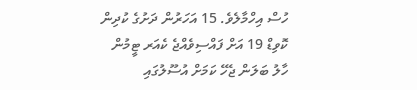ހުސް އިހްމާލެވެ. 15 އަހަރުން ދަށުގެ ކުދިން ކޮވިޑް 19 އަށް ފައްސިވެއްޖެ ކެއަރ ޓީމުން ހާލު ބަލަން ޖެހޭ ކަމަށް އުސޫލުގައި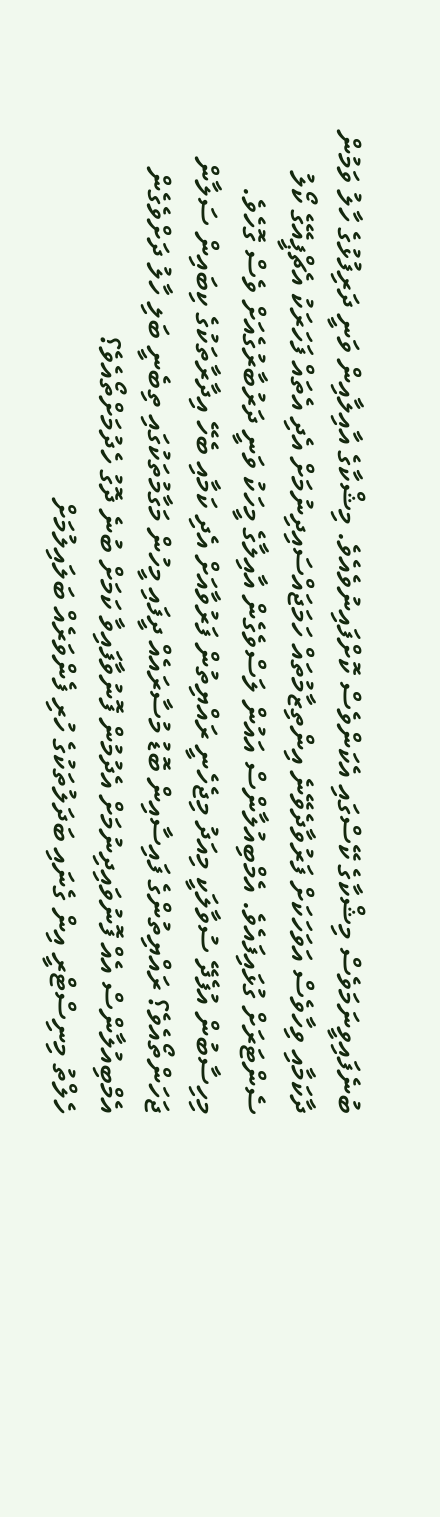ބުނެފައިވީނަމަވެސް މިޝްކާގެ ކޭސްގައި އެކަންވެސް ކޮށްފައިނުވެއެވެ. މިޝްކާގެ އާއިލާއިން ވަނީ ދަރިފުޅުގެ ހާލު ވަމުން ދާކަމާއި ވިހާވެސް އަވަހަކަށް ފަރުވާދެވޭނެ އިންތިޒާމުތައް ހަމަޖައްސައިދިނުމަށް އެދި އެތައް ފަހަރަކު އެޗްޕީއޭގެ ކޯލު ސެންޓަރަށް ގުޅައިފައެވެ. އެމްބިއުލާންސް އައުން ލަސްވެގެން އާއިލާގެ މީހަކު ވަނީ ދަރުބާރުގެއަށް ވެސް ގޮހެވެ. މިހިސާބުން އުފެދޭ ސުވާލަކީ މިއަދު މިޖެހެނީ ރައްޔިތުން ފަރުވާއަށް އެދި ކަމާއި ބެހޭ އިދާރާތަކުގެ ކިބައިން ސަލާން ޖަހަންތޯއެވެ؟ ރައްޔިތުންގެ ފައިސާއިން ބޮޑު މުސާރައެއް ދީފައި މީހުން މަގާމުތަކުގައި ތިބެނީ ބަލި ހާލު ދަށްވެގެން އެމްބިއުލާންސް އެއް ފޮނުވައިދިނުމަށް އެދުމުން ފޮނުވާފައިވާ ކަމަށް ބުނެ ދޮގު ހެދުމަށްތޯއެވެ؟
ހެލްތު މިނިސްޓްރީ އިން ގެނައި ބަދަލުތަކުގެ ހުރި ފެންވަރެއް ބަލައިލުމަށް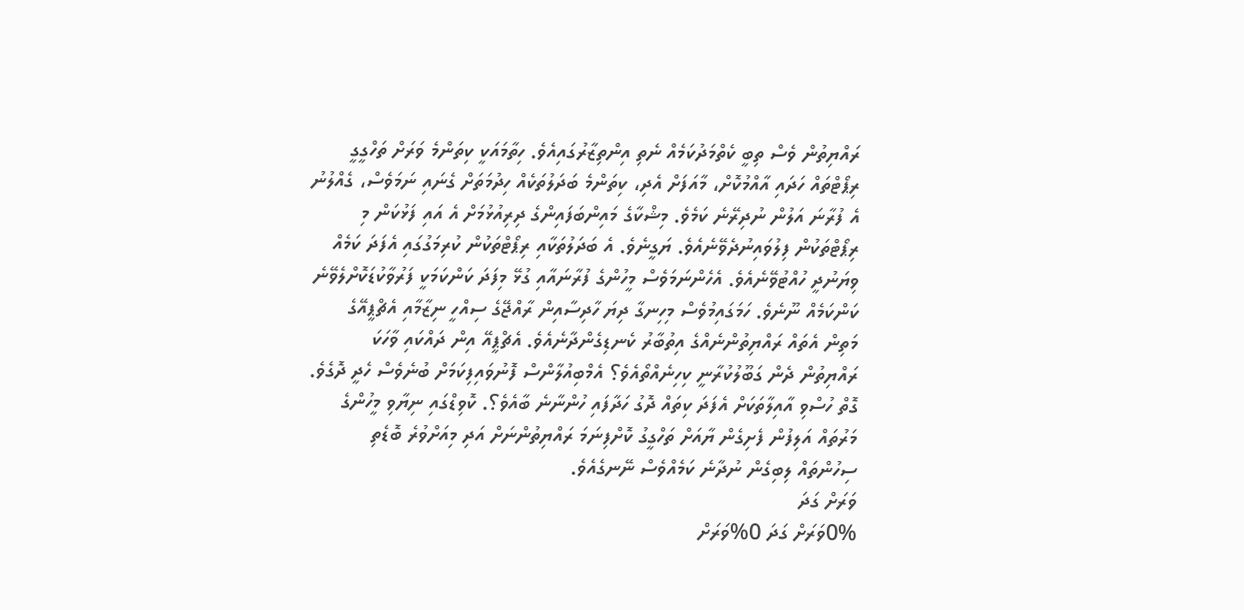ރައްޔިތުން ވެސް ތިބީ ކެތްމަދުކަމެއް ނެތި އިންތިޒާރުގައިއެވެ. ހިތާމައަކީ ކިތަންމެ ވަރަށް ތަހްގީގީ ރިޕޯޓްތައް ހަދައި އާއްމުކޮށް، މާއަފަށް އެދި، ކިތަންމެ ބަދަލުތަކެއް ހިދުމަތަށް ގެނައި ނަމަވެސް، ގެއްލުނު އެ ފުރާނަ އަލުން ނުދިރޭނެ ކަމެވެ. މިޝްކާގެ މައިންބަފައިންގެ ދިރިއުޅުމަށް އެ އައި ފަޅުކަން މި ރިޕޯޓްތަކުން ފިލުވައިނުދެވޭނެއެވެ. ޔަގީނެވެ. އެ ބަދަލުތަކާއި ރިޕޯޓްތަކުން ކުރިމަގުގައި އެފަދަ ކަމެއް ވިޔަނުދީ ހުއްޓުވޭނެއެވެ. އެހެންނަމަވެސް މީހުންގެ ފުރާނައާއި ގުޅޭ މިފަދަ ކަންކަމަކީ ފަރުވާކުޑަކޮށްލެވޭނެ ކަންކަމެއް ނޫނެވެ. ހަމަގައިމުވެސް މިހިނގާ ދިޔަ ހާދިސާއިން ރާއްޖޭގެ ސިއްހީ ނިޒާމާއި އެޗްޕީއޭގެ މަތިން އެތައް ރައްޔިތުންނެއްގެ އިތުބާރު ކެނޑިގެންދާނެއެވެ. އެޗްޕީއޭ އިން ދައްކައި ވާހަކަ ރައްޔިތުން ދެން ގަބޫލުކުރާނީ ކިހިނެއްތޯއެވެ؟ އެމްބިއުލާންސް ފޮނުވައިފިކަމަށް ބުނެވެސް ހެދީ ދޮގެވެ. ގޮތް ހުސްވި އާއިލާތަކަށް އެފަދަ ކިތައް ދޮގު ހަދާފައި ހުންނާނެ ބާއެވެ؟. ކޮވިޑްގައި ނިޔާވި މީހުންގެ މަރުތައް އަލިފުން ފެށިގެން ޔާއަށް ތަހްގީގު ކޮށްފިނަމަ ރައްޔިތުންނަށް އަދި މިއަށްވުރެ ބޮޑެތި ސިހުންތައް ލިބިގެން ނުދާނެ ކަމެއްވެސް ނޭނގެއެވެ.
ވަރަށް ގަދަ
0%ވަރަށް ގަދަ 0%ވަރަށް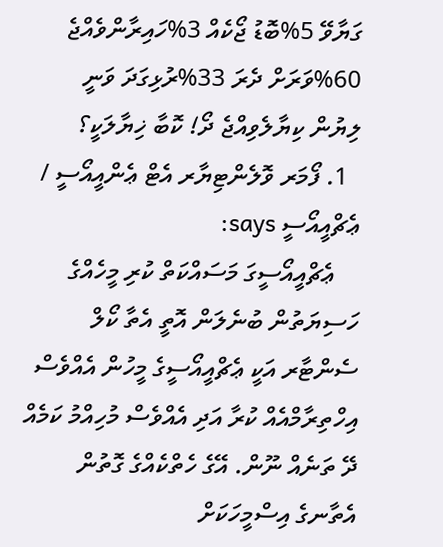ގަޔާވޭ 5%ބޮޑު ޖޯކެއް 3%ހައިރާންވެއްޖެ 60%ވަރަށް ދެރަ 33%ރުޅިގަދަ ވަނީ
ލިޔުން ކިޔާލެވިއްޖެ ދޯ! ކޮބާ ޚިޔާލަކީ؟
  1. ފޯމަރ ވޮލެންޓިޔާރ އެޓް ޢެންއީއޯސީ / ޢެޗްއީއޯސީ says:
    ޢެޗްއީއޯސީގަ މަސައްކަތް ކުރި މީހެއްގެ ހަސިޔަތުން ބުނެލަން އޮތީ އެތާ ކޯލް ސެންޓާރ އަކީ ޢެޗްއީއޯސީގެ މީހުން އެއްވެސް އިހްތިރާމްއެއް ކުރާ އަދި އެއްވެސް މުހިއްމު ކަމެއް ދޭ ތަނެއް ނޫން. އޭގެ ހެތްކެއްގެ ގޮތުން އެތާނގެ އިސްމީހަކަށް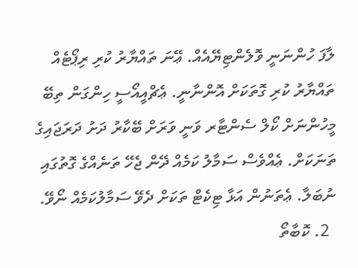ލާފަ ހުންނަނީ ވޮލެންޓިޔޭއެއް. ޢޭނަ ތައްޔާރު ކުރި ރިޕޯޓެއް ތައްޔާރު ކުރި ގޮތަކަށް އޮންނާނީ. ޢެޗްއީއޯސީ ހިންގަން ތިބޭ މީހުންނަށް ކޯލް ސެންޓާރ ވަނީ ވަރަށް ބޭކާރު ދަށު ދަރަޖައިގެ ތަނަކަށް. ޢެއްވެސް ސަމާލު ކަމެއް ދޭން ޖެހޭ ތަނެއްގެ ގޮތުގައި ނުބަލާ. ޢެތަނުން އަޅާ ޓިކެޓް ތަކަށް ދެވޭ ސަމާލުކަމެއް ނޯވޭ.
  2. ކޮބާތޯ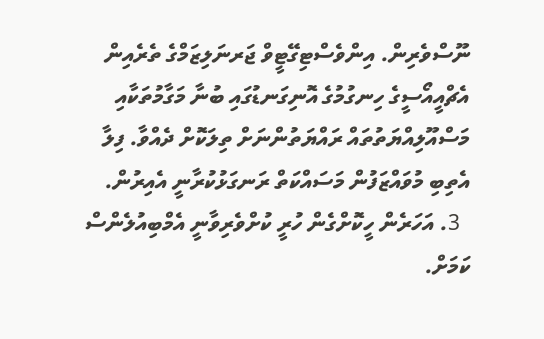ނޫސްވެރިން. އިންވެސްޓިގޭޓީވް ޖަރނަލިޒަމްގެ ތެރެއިން އެޗްއީއޯސީގެ ހިނގުމުގެ އޮނިގަނޑުގައި ބުނާ މަގާމުތަކާއި މަސްއޫލިއްޔަތުތައް ރައްޔަތުންނަށް ތިލަކޮށް ދެއްވާ. ފިލާ އެތިބި މުވައްޒަފުން މަސައްކަތް ރަނގަޅުކުރާނީ އެއިރުން.
  3. އަހަރެން ހީކޮށްގެން ހުރީ ކުށްވެރިވާނީ އެމްބިއުލެންސް ކަމަށް.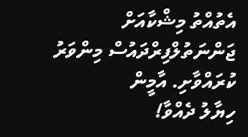އެތުއްތު މިޝްކާއަށް ޖަންނަތުލްފިރްދައުސް މިންވަރު ކުރައްވާށި. އާމީން
ހިޔާލު ދެއްވާ!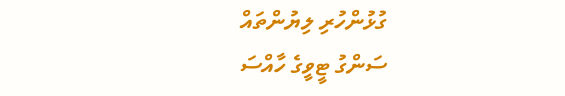ގުޅުންހުރި ލިޔުންތައް
ސަންގު ޓީވީގެ ހާއްސަ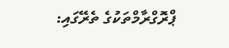ޕްރޮގްރާމްތަކުގެ ތެރޭގައި: